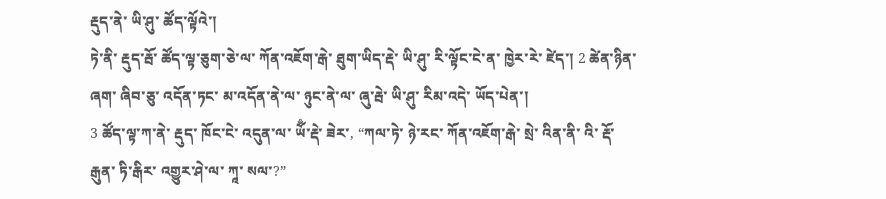རྡུད་ནེ་ ཡི་ཤུ་ ཚོད་ལྟོའེ་།
ཏེ་ནི་ རྡུད་རྦོ་ ཚོད་ལྟ་ཅུག་ཅེ་ལ་ ཀོན་འཇོག་རྒེ་ ཐུག་ཡིད་རྡེ་ ཡི་ཤུ་ རི་ལྟོང་ངེ་ན་ ཁྱེར་རེ་ ཛེད་། 2 ཚེན་ཉིན་ ཞག་ ཞིབ་ཅུ་ འདོན་ཏང་ མ་འདོན་ནེ་ལ་ ཉུང་ནེ་ལ་ ཞུ་རྦེ་ ཡི་ཤུ་ རིམ་འདེ་ ཡོད་པེན་།
3 ཚོད་ལྟ་ཀ་ནེ་ རྡུད་ ཁོང་ངེ་ འདུན་ལ་ ཡོྃ་རྡེ་ ཟེར་, “ཀལ་ཏེ་ ཉེ་རང་ ཀོན་འཇོག་རྒེ་ སྲེ་ འིན་ནི་ འི་ རྡོ་རྒུན་ ཏི་རྒིར་ འགྱུར་ཤེ་ལ་ ཀཱ་ སལ་?”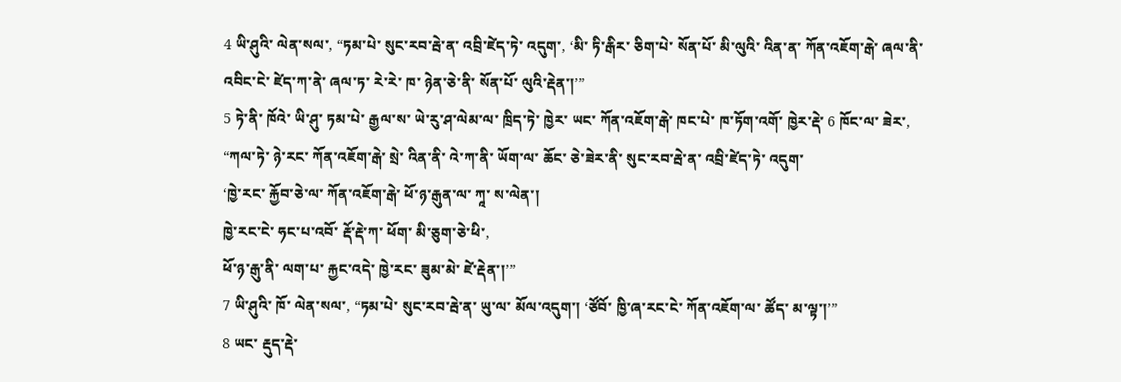4 ཡི་ཤུའི་ ལེན་སལ་, “ཏམ་པེ་ སུང་རབ་རྦེ་ན་ འབྲི་ཛེད་ཏེ་ འདུག་, ‘མི་ ཏི་རྒིར་ ཅིག་པེ་ སོན་པོ་ མི་ལུའི་ འིན་ན་ ཀོན་འཇོག་རྒེ་ ཞལ་ནི་ འབིང་ངེ་ ཛེད་ཀ་ནེ་ ཞལ་ཏ་ རེ་རེ་ ཁ་ ཉེན་ཅེ་ནི་ སོན་པོ་ ལུའི་རྡེན་།’”
5 ཏེ་ནི་ ཁོའེ་ ཡི་ཤུ་ ཏམ་པེ་ རྒྱལ་ས་ ཡེ་རུ་ཤ་ལེམ་ལ་ ཁྲིད་ཏེ་ ཁྱེར་ ཡང་ ཀོན་འཇོག་རྒེ་ ཁང་པེ་ ཁ་ཏོག་འགོ་ ཁྱེར་རྡེ་ 6 ཁོང་ལ་ ཟེར་, “ཀལ་ཏེ་ ཉེ་རང་ ཀོན་འཇོག་རྒེ་ སྲེ་ འིན་ནི་ འེ་ཀ་ནི་ ཡོག་ལ་ ཆོང་ ཅེ་ཟེར་ནི་ སུང་རབ་རྦེ་ན་ འབྲི་ཛེད་ཏེ་ འདུག་
‘ཁྱེ་རང་ རྐྱོབ་ཅེ་ལ་ ཀོན་འཇོག་རྒེ་ ཕོ་ཉ་རྒུན་ལ་ ཀཱ་ ས་ལེན་།
ཁྱེ་རང་ངེ་ ཧང་པ་འབོ་ རྡོ་རྡེ་ཀ་ ཕོག་ མི་ཅུག་ཅེ་ཕི་,
ཕོ་ཉ་རྒུ་ནི་ ལག་པ་ རྐྱང་འདེ་ ཁྱེ་རང་ ཟུམ་མེ་ ཛེ་རྡེན་།’”
7 ཡི་ཤུའི་ ཁོ་ ལེན་སལ་, “ཏམ་པེ་ སུང་རབ་རྦེ་ན་ ཡུ་ལ་ མོལ་འདུག་། ‘ཙོབོ་ ཁྱི་ཞ་རང་ངེ་ ཀོན་འཇོག་ལ་ ཚོད་ མ་ལྟ་།’”
8 ཡང་ རྡུད་རྡེ་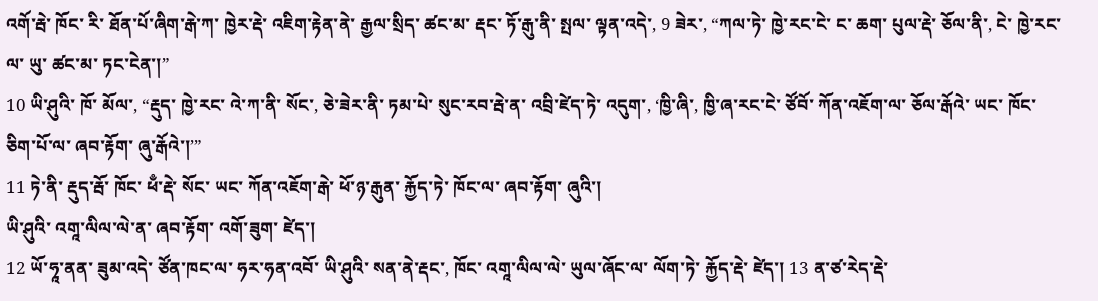འགོ་རྦེ་ ཁོང་ རི་ ཐོན་པོ་ཞིག་རྒེ་ཀ་ ཁྱེར་རྡེ་ འཇིག་རྟེན་ནེ་ རྒྱལ་སྲིད་ ཚང་མ་ རྡང་ ཏོ་རྒུ་ནི་ སྤལ་ ལྟན་འདེ་, 9 ཟེར་, “ཀལ་ཏེ་ ཁྱེ་རང་ངེ་ ང་ ཆག་ པུལ་རྡེ་ ཅོལ་ནི་, ངེ་ ཁྱེ་རང་ལ་ ཡུ་ ཚང་མ་ ཏང་ངེན་།”
10 ཡི་ཤུའི་ ཁོ་ མོལ་, “རྡུད་ ཁྱེ་རང་ འེ་ཀ་ནི་ སོང་, ཅེ་ཟེར་ནི་ ཏམ་པེ་ སུང་རབ་རྦེ་ན་ འབྲི་ཛེད་ཏེ་ འདུག་, ‘ཁྱི་ཞི་, ཁྱི་ཞ་རང་ངེ་ ཙོབོ་ ཀོན་འཇོག་ལ་ ཅོལ་རྒོའེ་ ཡང་ ཁོང་ ཅིག་པོ་ལ་ ཞབ་རྟོག་ ཞུ་རྒོའེ་།’”
11 ཏེ་ནི་ རྡུད་རྦོ་ ཁོང་ ཕྃ་རྡེ་ སོང་ ཡང་ ཀོན་འཇོག་རྒེ་ ཕོ་ཉ་རྒུན་ རྐྱོད་ཏེ་ ཁོང་ལ་ ཞབ་རྟོག་ ཞུའི་།
ཡི་ཤུའི་ འགཱ་ལིལ་ལེ་ན་ ཞབ་རྟོག་ འགོ་ཟུག་ ཛེད་།
12 ཡོ་ཧཱ་ནན་ ཟུམ་འདེ་ ཙོན་ཁང་ལ་ ཧར་ཧན་འབོ་ ཡི་ཤུའི་ སན་ནེ་རྡང་, ཁོང་ འགཱ་ལིལ་ལེ་ ཡུལ་ཞོང་ལ་ ལོག་ཏེ་ རྐྱོད་རྡེ་ ཛེད་། 13 ན་ཙ་རེད་རྡེ་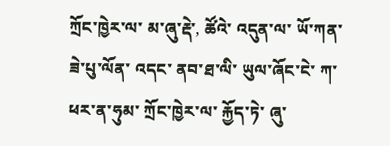ཀྲོང་ཁྱེར་ལ་ མ་ཞུ་རྡེ་, ཚོའེ་ འདུན་ལ་ ཡོ་ཀན་ ཟེ་པུ་ལོན་ འདང་ ནབ་ཐ་ལི་ ཡུལ་ཞོང་ངེ་ ཀ་ཕར་ན་ཧུམ་ ཀྲོང་ཁྱེར་ལ་ རྐྱོད་ཏེ་ ཞུ་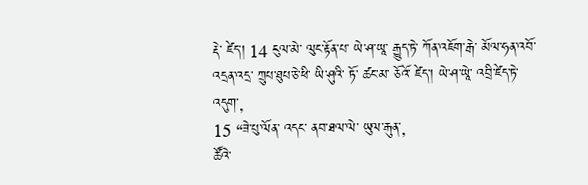རྡེ་ ཛེད་། 14 ངུལ་མེ་ ལུང་རྟོན་པ་ ཡེ་ཤ་ཡཱ་ རྒྱུད་ཏེ་ ཀོན་འཇོག་རྒེ་ མོལ་ཧན་འབོ་ འདྲན་འདྲ་ ཀྲུཔ་ཐུཔ་ཅེ་ཕི་ ཡི་ཤུའི་ ཏོ་ ཚང་མ་ ཅོའོ་ ཛེད་། ཡེ་ཤ་ཡཱེ་ འབྲི་ཛེད་ཏེ་ འདུག་,
15 “ཟེ་པུ་ལོན་ འདང་ ནབ་ཐལ་ལེ་ ཡུལ་རྒུན་,
ཚོའེ་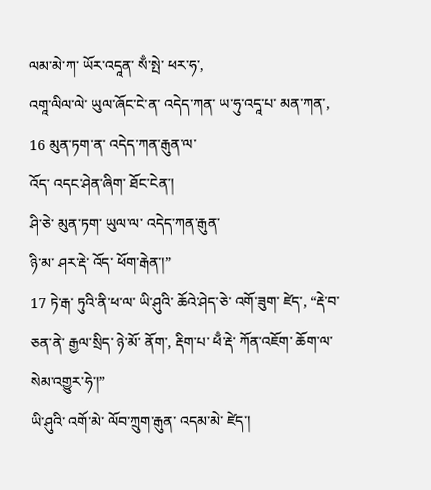ལམ་མེ་ཀ་ ཡོར་འདཱན་ སྃ་སྤེ་ ཕར་ཧ་,
འགཱ་ལིལ་ལེ་ ཡུལ་ཞོང་ངེ་ན་ འདེད་ཀན་ ཡ་ཧུ་འདཱ་པ་ མན་ཀན་,
16 མུན་ཏག་ན་ འདེད་ཀན་རྒུན་ལ་
འོད་ འདང་ཤེན་ཞིག་ ཐོང་ངེན་།
ཤི་ཅེ་ མུན་ཏག་ ཡུལ་ལ་ འདེད་ཀན་རྒུན་
ཉི་མ་ ཤར་རྡེ་ འོད་ ཕོག་རྒེན་།”
17 ཏེ་རྒ་ ཏུའི་ནི་ཕ་ལ་ ཡི་ཤུའི་ ཆོའེ་ཤེད་ཅེ་ འགོ་ཟུག་ ཛེད་, “རྡེ་བ་ཅན་ནེ་ རྒྱལ་སྲིད་ ཉེ་མོ་ ནོག་, རྡིག་པ་ ཕྃ་རྡེ་ ཀོན་འཇོག་ ཆོག་ལ་ སེམ་འགྱུར་ཧེ་།”
ཡི་ཤུའི་ འགོ་མེ་ ལོབ་ཀྲུག་རྒུན་ འདམ་མེ་ ཛེད་།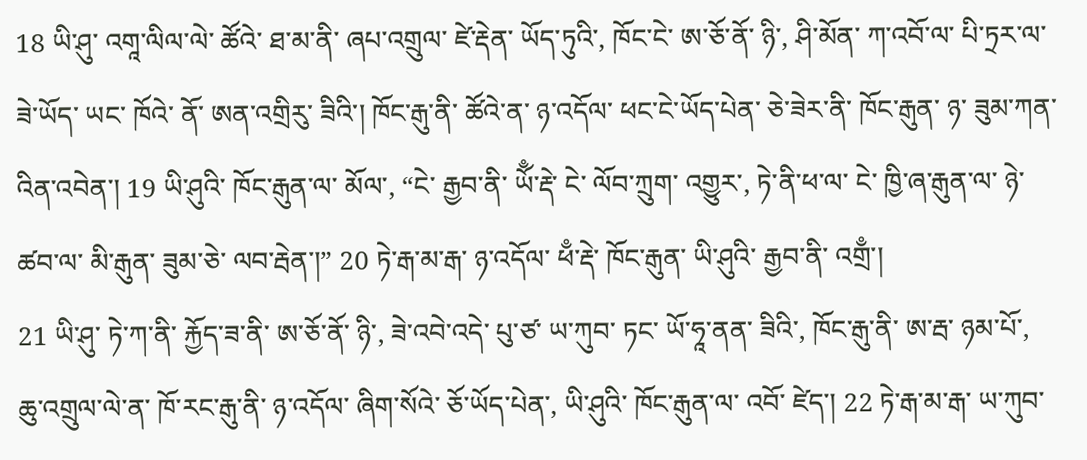18 ཡི་ཤུ་ འགཱ་ལིལ་ལེ་ ཚོའེ་ ཐ་མ་ནི་ ཞཔ་འགྲུལ་ ཛེ་རྡེན་ ཡོད་ཏུའི་, ཁོང་ངེ་ ཨ་ཅོ་ནོ་ ཉི་, ཤི་མོན་ ཀ་འབོ་ལ་ པི་ཏྲར་ལ་ ཟེ་ཡོད་ ཡང་ ཁོའེ་ ནོ་ ཨན་འགྲིརུ་ ཟིའི་། ཁོང་རྒུ་ནི་ ཚོའེ་ན་ ཉ་འདོལ་ ཕང་ངེ་ཡོད་པེན་ ཅེ་ཟེར་ནི་ ཁོང་རྒུན་ ཉ་ ཟུམ་ཀན་ འིན་འབེན་། 19 ཡི་ཤུའི་ ཁོང་རྒུན་ལ་ མོལ་, “ངེ་ རྒྱབ་ནི་ ཡོྃ་རྡེ་ ངེ་ ལོབ་ཀྲུག་ འགྱུར་, ཏེ་ནི་ཕ་ལ་ ངེ་ ཁྱི་ཞ་རྒུན་ལ་ ཉེ་ ཚབ་ལ་ མི་རྒུན་ ཟུམ་ཅེ་ ལབ་རྦེན་།” 20 ཏེ་རྒ་མ་རྒ་ ཉ་འདོལ་ ཕྃ་རྡེ་ ཁོང་རྒུན་ ཡི་ཤུའི་ རྒྱབ་ནི་ འགྲྃ་།
21 ཡི་ཤུ་ ཏེ་ཀ་ནི་ རྐྱོད་ཟ་ནི་ ཨ་ཅོ་ནོ་ ཉི་, ཟེ་འབེ་འདེ་ པུ་ཙ་ ཡ་ཀུབ་ ཏང་ ཡོ་ཧཱ་ནན་ ཟིའི་, ཁོང་རྒུ་ནི་ ཨ་རྦ་ ཉམ་པོ་, ཆུ་འགྲུལ་ལེ་ན་ ཁོ་རང་རྒུ་ནི་ ཉ་འདོལ་ ཞིག་སོའེ་ ཅོ་ཡོད་པེན་, ཡི་ཤུའི་ ཁོང་རྒུན་ལ་ འབོ་ ཛེད་། 22 ཏེ་རྒ་མ་རྒ་ ཡ་ཀུབ་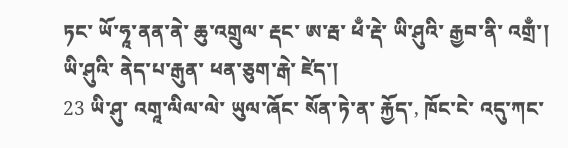ཏང་ ཡོ་ཧཱ་ནན་ནེ་ ཆུ་འགྲུལ་ རྡང་ ཨ་རྦ་ ཕྃ་རྡེ་ ཡི་ཤུའི་ རྒྱབ་ནི་ འགྲྃ་།
ཡི་ཤུའི་ ནེད་པ་རྒུན་ ཕན་ཅུག་རྒེ་ ཛེད་།
23 ཡི་ཤུ་ འགཱ་ལིལ་ལེ་ ཡུལ་ཞོང་ སོན་ཏེ་ན་ རྐྱོད་, ཁོང་ངེ་ འདུ་ཀང་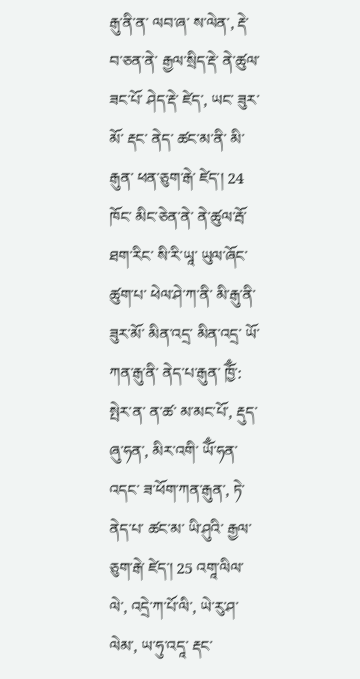རྒུ་ནི་ན་ ལབ་ཞ་ ས་ལེན་, རྡེ་བ་ཅན་ནེ་ རྒྱལ་སྲིད་རྡེ་ ནེ་ཚུལ་ ཟང་པོ་ ཤེད་རྡེ་ ཛེད་, ཡང་ ཟུར་མོ་ རྡང་ ནེད་ ཚང་མ་ནི་ མི་རྒུན་ ཕན་ཅུག་རྒེ་ ཛེད་། 24 ཁོང་ མིང་ཅེན་ནེ་ ནེ་ཚུལ་རྦོ་ ཐག་རིང་ སི་རི་ཡཱ་ ཡུལ་ཞོང་ཚུག་པ་ ཕེལ་ཤེ་ཀ་ནི་ མི་རྒུ་ནི་ ཟུར་མོ་ མིན་འདྲ་ མིན་འདྲ་ ཡོ་ཀན་རྒུ་ནི་ ནེད་པ་རྒུན་ ཁྱོྃ་: སྤེར་ན་ ན་ཚ་ མ་མང་པོ་, རྡུད་ ཞུ་ཧན་, མིར་འགི་ ཡོྃ་ཧན་ འདང་ ཟ་ཕོག་ཀན་རྒུན་, ཏེ་ ནེད་པ་ ཚང་མ་ ཡི་ཤུའི་ རྒྱལ་ཅུག་རྒེ་ ཛེད་། 25 འགཱ་ལིལ་ལེ་, འདྲེ་ཀ་པོ་ལི་, ཡེ་རུ་ཤ་ལེམ་, ཡ་ཧུ་འདཱ་ རྡང་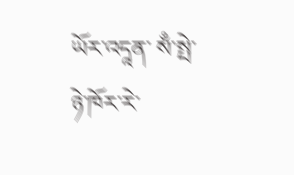ཡོར་འདཱན་ སྃ་སྤེ་ ཉེ་ཁོར་རེ་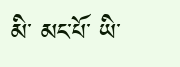མི་ མང་པོ་ ཡི་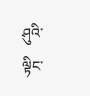ཤུའི་ ལྟིང་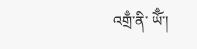འགྲྃ་ནི་ ཡོྃ་།